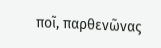ποῖ, παρθενῶνας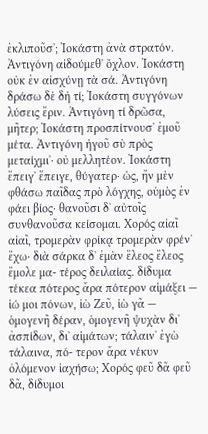ἐκλιποῦσʼ; Ἰοκάστη ἀνὰ στρατόν. Ἀντιγόνη αἰδούμεθʼ ὄχλον. Ἰοκάστη οὐκ ἐν αἰσχύνῃ τὰ σά. Ἀντιγόνη δράσω δὲ δὴ τί; Ἰοκάστη συγγόνων λύσεις ἔριν. Ἀντιγόνη τί δρῶσα, μῆτερ; Ἰοκάστη προσπίτνουσʼ ἐμοῦ μέτα. Ἀντιγόνη ἡγοῦ σὺ πρὸς μεταίχμιʼ· οὐ μελλητέον. Ἰοκάστη ἔπειγʼ ἔπειγε, θύγατερ· ὡς, ἢν μὲν φθάσω παῖδας πρὸ λόγχης, οὑμὸς ἐν φάει βίος· θανοῦσι δʼ αὐτοῖς συνθανοῦσα κείσομαι. Χορός αἰαῖ αἰαῖ, τρομερὰν φρίκᾳ τρομερὰν φρένʼ ἔχω· διὰ σάρκα δʼ ἐμὰν ἔλεος ἔλεος ἔμολε μα- τέρος δειλαίας. δίδυμα τέκεα πότερος ἄρα πότερον αἱμάξει — ἰώ μοι πόνων, ἰὼ Ζεῦ, ἰὼ γᾶ — ὁμογενῆ δέραν, ὁμογενῆ ψυχὰν διʼ ἀσπίδων, διʼ αἱμάτων; τάλαινʼ ἐγὼ τάλαινα, πό- τερον ἄρα νέκυν ὀλόμενον ἰαχήσω; Χορός φεῦ δᾶ φεῦ δᾶ, δίδυμοι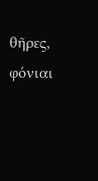θῆρες, φόνιαι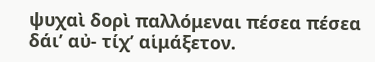ψυχαὶ δορὶ παλλόμεναι πέσεα πέσεα δάιʼ αὐ- τίχʼ αἱμάξετον.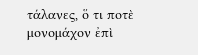τάλανες, ὅ τι ποτὲ μονομάχον ἐπὶ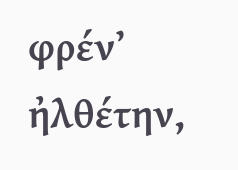φρένʼ ἠλθέτην,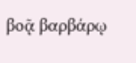βοᾷ βαρβάρῳ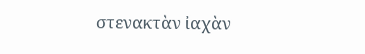στενακτὰν ἰαχὰν